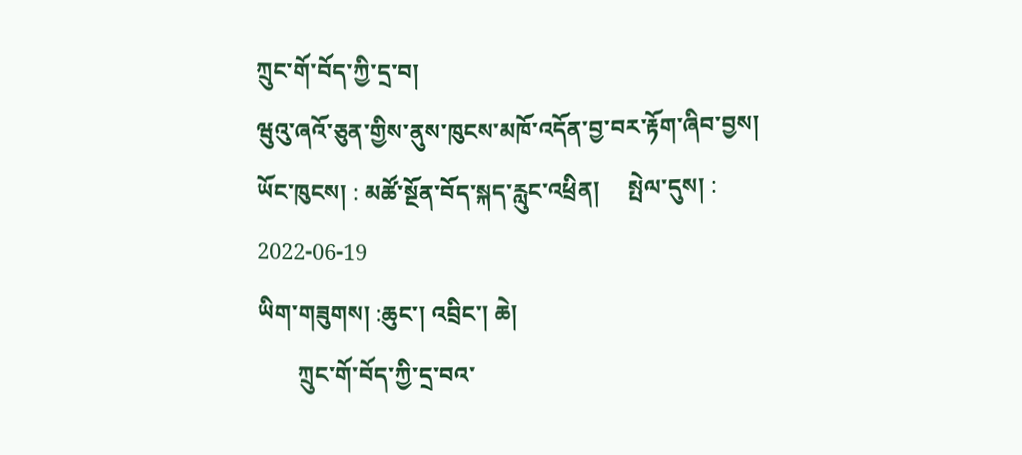ཀྲུང་གོ་བོད་ཀྱི་དྲ་བ།
ཝུའུ་ཞའོ་ཅུན་གྱིས་ནུས་ཁུངས་མཁོ་འདོན་བྱ་བར་རྟོག་ཞིབ་བྱས།
ཡོང་ཁུངས། : མཚོ་སྔོན་བོད་སྐད་རླུང་འཕྲིན།     སྤེལ་དུས། : 2022-06-19
ཡིག་གཟུགས། :ཆུང་། འབྲིང་། ཆེ།
       ཀྲུང་གོ་བོད་ཀྱི་དྲ་བའ་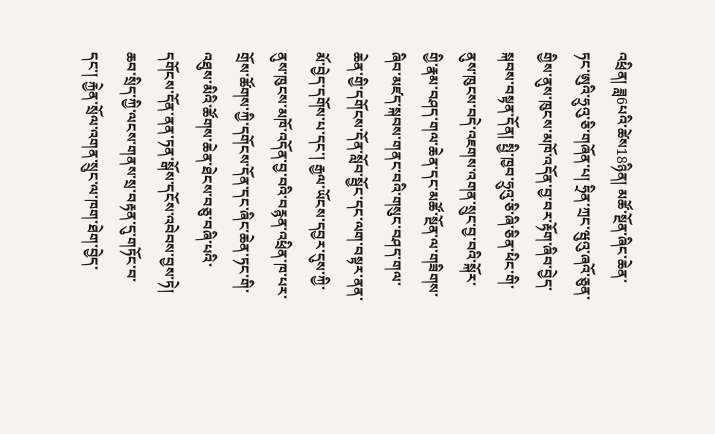འཕྲིན། ཟླ6པའི་ཚེས18ཉིན། མཚོ་སྔོན་ཞིང་ཆེན་ཏང་ཨུའི་ཧྲུའུ་ཅི་གཞོན་པ། ཧྲིན་ཀྲང་ཝུའུ་ཞའོ་ཅུན་གྱིས་ནུས་ཁུངས་མཁོ་འདོན་བྱ་བར་རྟོག་ཞིབ་བྱེད་སྐབས་བསྟན་དོན། སྤྱི་ཁྱབ་ཧྲུའུ་ཅི་ཞི་ཅིན་ཕིང་གི་ནུས་ཁུངས་བདེ་འཇགས་འགན་སྲུང་བྱ་བའི་སྐོར་གྱི་རྣམ་བཤད་གལ་ཆེན་དང་མཚོ་སྔོན་ལ་གཟིགས་ཞིབ་མཛད་སྐབས་གནང་བའི་གསུང་བཤད་གལ་ཆེན་གྱི་དགོངས་དོན་སློབ་སྦྱོང་དང་ལག་བསྟར་ནན་མོ་བྱེད་དགོས་པ་དང་། རྒྱལ་ཡོངས་དབྱར་དུས་ཀྱི་ནུས་ཁུངས་མཁོ་འདོན་བྱ་བའི་བརྙན་འཕྲིན་ཁ་པར་གྲོས་ཚོགས་ཀྱི་དགོངས་དོན་དང་ཞིང་ཆེན་ཏང་གི་འཐུས་མིའི་ཚོགས་ཆེན་ཐེངས་བཅུ་བཞི་པའི་དགོངས་དོན་ནན་ཏན་སྒོས་དངོས་འབེབས་བྱས་ཏེ། ཆབ་སྲིད་ཀྱི་ལངས་གནས་སྲ་བརྟན་དུ་གཏོང་བ་དང་། རྐྱེན་སྲོལ་འགན་སྲུང་ལ་ཁག་ཐེག་བྱེད་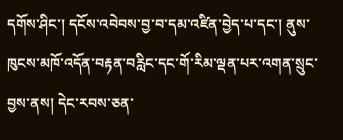དགོས་ཤིང་། དངོས་འབེབས་བྱ་བ་དམ་འཛིན་བྱེད་པ་དང་། ནུས་ཁུངས་མཁོ་འདོན་བརྟན་བརླིང་དང་གོ་རིམ་ལྡན་པར་འགན་སྲུང་བྱས་ནས། དེང་རབས་ཅན་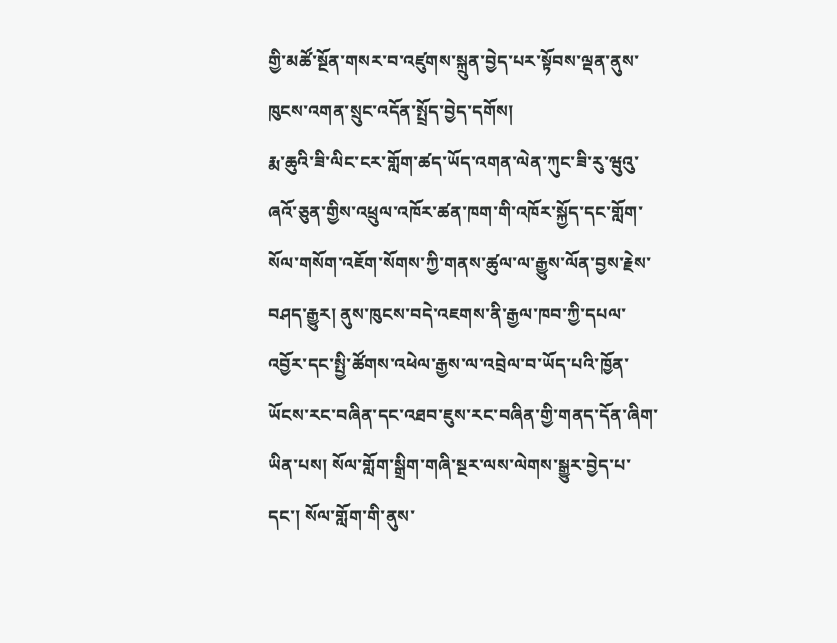གྱི་མཚོ་སྔོན་གསར་བ་འཛུགས་སྐྲུན་བྱེད་པར་སྟོབས་ལྡན་ནུས་ཁུངས་འགན་སྲུང་འདོན་སྤྲོད་བྱེད་དགོས།
རྨ་ཆུའི་ཟི་ལིང་ངར་གློག་ཚད་ཡོད་འགན་ལེན་ཀུང་ཟི་རུ་ཝུའུ་ཞའོ་ཅུན་གྱིས་འཕྲུལ་འཁོར་ཚན་ཁག་གི་འཁོར་སྐྱོད་དང་གློག་སོལ་གསོག་འཇོག་སོགས་ཀྱི་གནས་ཚུལ་ལ་རྒྱུས་ལོན་བྱས་རྗེས་བཤད་རྒྱུར། ནུས་ཁུངས་བདེ་འཇགས་ནི་རྒྱལ་ཁབ་ཀྱི་དཔལ་འབྱོར་དང་སྤྱི་ཚོགས་འཕེལ་རྒྱས་ལ་འབྲེལ་བ་ཡོད་པའི་ཁྱོན་ཡོངས་རང་བཞིན་དང་འཐབ་ཇུས་རང་བཞིན་གྱི་གནད་དོན་ཞིག་ཡིན་པས། སོལ་གློག་སྒྲིག་གཞི་སྔར་ལས་ལེགས་སྒྱུར་བྱེད་པ་དང་། སོལ་གློག་གི་ནུས་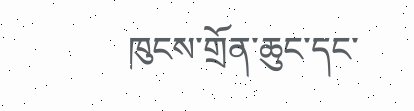ཁུངས་གྲོན་ཆུང་དང་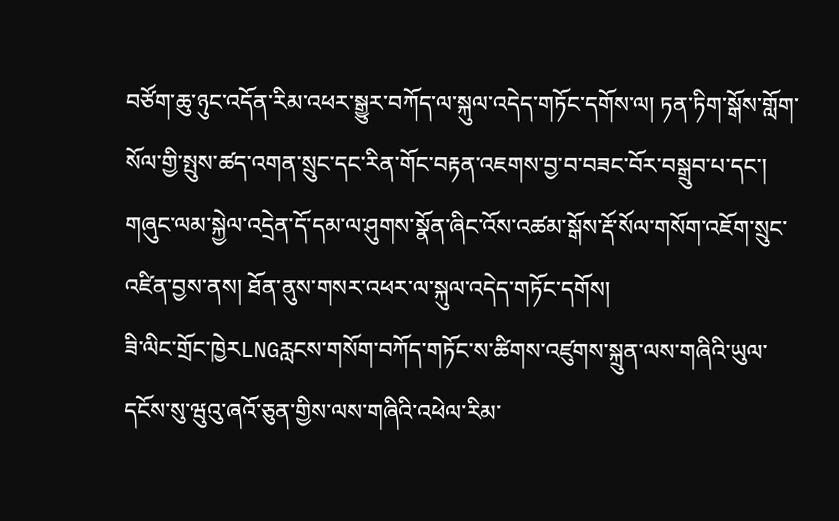བཙོག་ཆུ་ཉུང་འདོན་རིམ་འཕར་སྒྱུར་བཀོད་ལ་སྐུལ་འདེད་གཏོང་དགོས་ལ། ཏན་ཏིག་སྒོས་གློག་སོལ་གྱི་སྤུས་ཚད་འགན་སྲུང་དང་རིན་གོང་བརྟན་འཇགས་བྱ་བ་བཟང་བོར་བསྒྲུབ་པ་དང་། གཞུང་ལམ་སྐྱེལ་འདྲེན་དོ་དམ་ལ་ཤུགས་སྣོན་ཞིང་འོས་འཚམ་སྒོས་རྡོ་སོལ་གསོག་འཇོག་སྲུང་འཛིན་བྱས་ནས། ཐོན་ནུས་གསར་འཕར་ལ་སྐུལ་འདེད་གཏོང་དགོས།
ཟི་ལིང་གྲོང་ཁྱེརLNGརླངས་གསོག་བཀོད་གཏོང་ས་ཚིགས་འཛུགས་སྐྲུན་ལས་གཞིའི་ཡུལ་དངོས་སུ་ཝུའུ་ཞའོ་ཅུན་གྱིས་ལས་གཞིའི་འཕེལ་རིམ་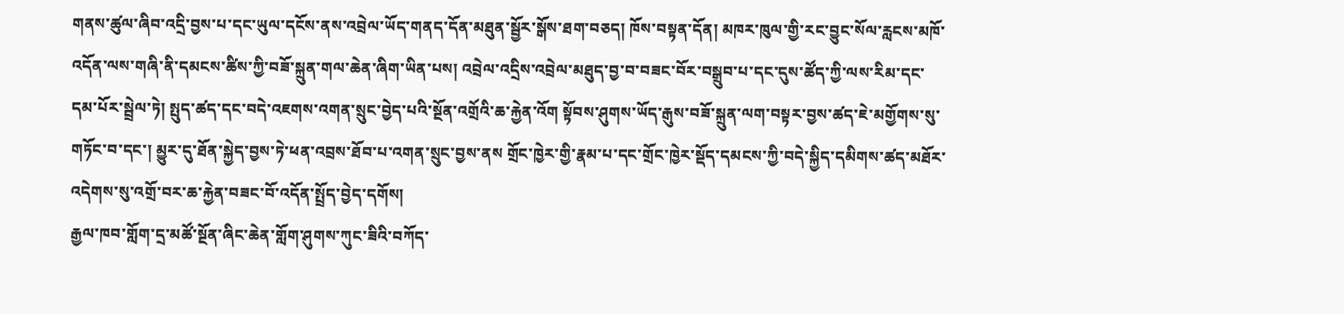གནས་ཚུལ་ཞིབ་འདྲི་བྱས་པ་དང་ཡུལ་དངོས་ནས་འབྲེལ་ཡོད་གནད་དོན་མཐུན་སྦྱོར་སྒོས་ཐག་བཅད། ཁོས་བསྟན་དོན། མཁར་ཁུལ་གྱི་རང་བྱུང་སོལ་རླངས་མཁོ་འདོན་ལས་གཞི་ནི་དམངས་ཚིས་ཀྱི་བཟོ་སྐྲུན་གལ་ཆེན་ཞིག་ཡིན་པས། འབྲེལ་འདྲིས་འབྲེལ་མཐུད་བྱ་བ་བཟང་བོར་བསྒྲུབ་པ་དང་དུས་ཚོད་ཀྱི་ལས་རིམ་དང་དམ་པོར་སྦྲེལ་ཏེ། སྤུད་ཚད་དང་བདེ་འཇགས་འགན་སྲུང་བྱེད་པའི་སྔོན་འགྲོའི་ཆ་རྐྱེན་འོག སྟོབས་ཤུགས་ཡོད་རྒུས་བཟོ་སྐྲུན་ལག་བསྟར་བྱས་ཚད་ཇེ་མགྱོགས་སུ་གཏོང་བ་དང་། མྱུར་དུ་ཐོན་སྐྱེད་བྱས་ཏེ་ཕན་འབྲས་ཐོབ་པ་འགན་སྲུང་བྱས་ནས གྲོང་ཁྱེར་གྱི་རྣམ་པ་དང་གྲོང་ཁྱེར་སྡོད་དམངས་ཀྱི་བདེ་སྐྱིད་དམིགས་ཚད་མཐོར་འདེགས་སུ་འགྲོ་བར་ཆ་རྐྱེན་བཟང་བོ་འདོན་སྤྲོད་བྱེད་དགོས།
རྒྱལ་ཁབ་གློག་དྲ་མཚོ་སྔོན་ཞིང་ཆེན་གློག་ཤུགས་ཀུང་ཟིའི་བཀོད་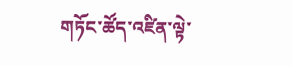གཏོང་ཚོད་འཛིན་ལྟེ་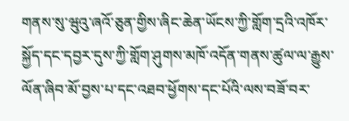གནས་སུ་ཝུའུ་ཞའོ་ཅུན་གྱིས་ཞིང་ཆེན་ཡོངས་ཀྱི་གློག་དྲའི་འཁོར་སྐྱོད་དང་དབྱར་དུས་ཀྱི་གློག་ཤུགས་མཁོ་འདོན་གནས་ཚུལ་ལ་རྒྱུས་ལོན་ཞིབ་མོ་བྱས་པ་དང་འཐབ་ཕྱོགས་དང་པོའི་ལས་བཟོ་བར་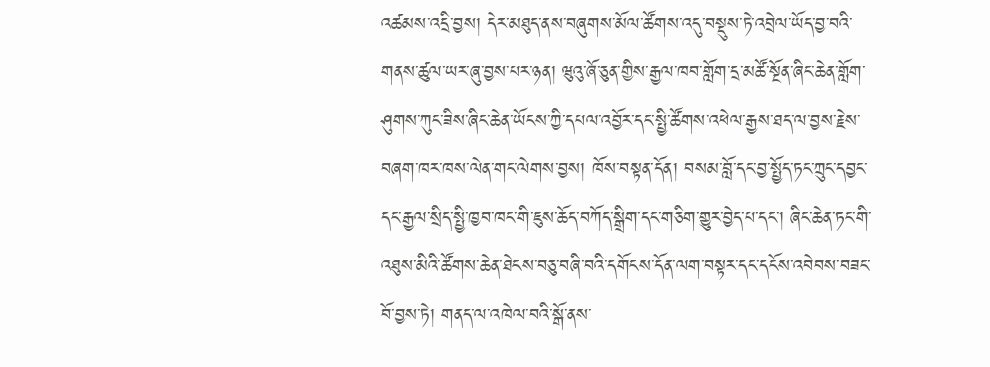འཚམས་འདྲི་བྱས། དེར་མཐུད་ནས་བཞུགས་མོལ་ཚོགས་འདུ་བསྡུས་ཏེ་འབྲེལ་ཡོད་བྱ་བའི་གནས་ཚུལ་ཡར་ཞུ་བྱས་པར་ཉན། ཝུའུ་ཞོ་ཅུན་གྱིས་རྒྱལ་ཁབ་གློག་དྲ་མཚོ་སྔོན་ཞིང་ཆེན་གློག་ཤུགས་ཀུང་ཟིས་ཞིང་ཆེན་ཡོངས་ཀྱི་དཔལ་འབྱོར་དང་སྤྱི་ཚོགས་འཕེལ་རྒྱས་ཐད་ལ་བྱས་རྗེས་བཞག་ཁར་ཁས་ལེན་གང་ལེགས་བྱས། ཁོས་བསྟན་དོན། བསམ་བློ་དང་བྱ་སྤྱོད་ཏང་ཀྲུང་དབྱང་དང་རྒྱལ་སྲིད་སྤྱི་ཁྱབ་ཁང་གི་ཇུས་ཆོད་བཀོད་སྒྲིག་དང་གཅིག་གྱུར་བྱེད་པ་དང་། ཞིང་ཆེན་ཏང་གི་འཐུས་མིའི་ཚོགས་ཆེན་ཐེངས་བཅུ་བཞི་བའི་དགོངས་དོན་ལག་བསྟར་དང་དངོས་འབེབས་བཟང་བོ་བྱས་ཏེ། གནད་ལ་འཁེལ་བའི་སྒོ་ནས་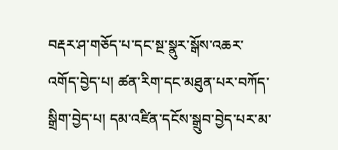བརྡར་ཤ་གཅོད་པ་དང་སྔ་སྣུར་སྒོས་འཆར་འགོད་བྱེད་པ། ཚན་རིག་དང་མཐུན་པར་བཀོད་སྒྲིག་བྱེད་པ། དམ་འཛིན་དངོས་སྒྲུབ་བྱེད་པར་མ་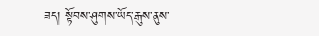ཟད། སྟོབས་ཤུགས་ཡོད་རྒུས་ནུས་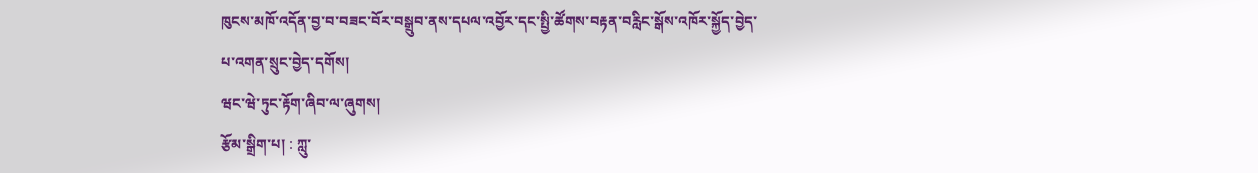ཁུངས་མཁོ་འདོན་བྱ་བ་བཟང་བོར་བསྒྲུབ་ནས་དཔལ་འབྱོར་དང་སྤྱི་ཚོགས་བརྟན་བརླིང་སྒོས་འཁོར་སྐྱོད་བྱེད་པ་འགན་སྲུང་བྱེད་དགོས།
ཝང་ཝེ་ཏུང་རྟོག་ཞིབ་ལ་ཞུགས།
རྩོམ་སྒྲིག་པ། : ཀླུ་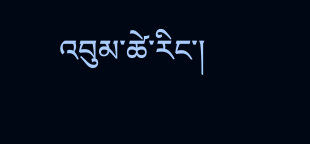འབུམ་ཚེ་རིང་།